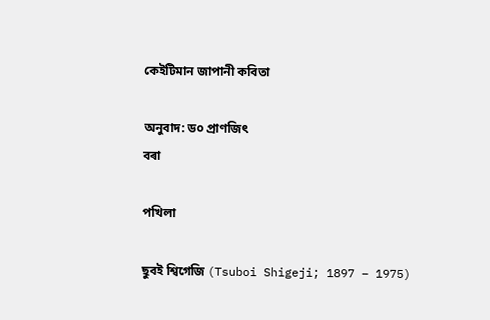কেইটিমান জাপানী কবিতা

অনুবাদ: ড০ প্ৰাণজিৎ
বৰা

পখিলা

ছুবই শ্বিগেজি (Tsuboi Shigeji; 1897 – 1975)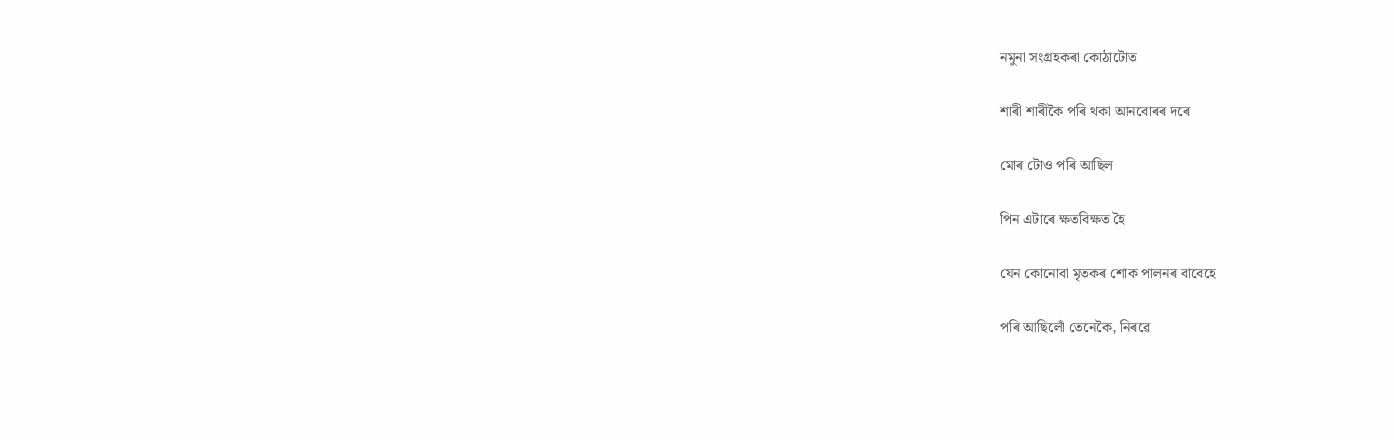নমুনা সংগ্ৰহকৰা কোঠাটোত

শাৰী শাৰীকৈ পৰি থকা আনবোৰৰ দৰে

মোৰ টোও পৰি আছিল

পিন এটাৰে ক্ষতবিক্ষত হৈ

যেন কোনোবা মৃতকৰ শোক পালনৰ বাবেহে

পৰি আছিলোঁ তেনেকৈ, নিৰৱে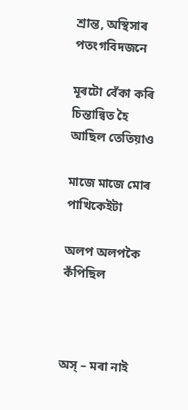শ্ৰান্ত, অস্থিসাৰ পতংগবিদজনে

মূৰটো বেঁকা কৰি চিন্তান্বিত হৈ আছিল তেতিয়াও

মাজে মাজে মোৰ পাখিকেইটা

অলপ অলপকৈ কঁপিছিল



অস্‌ – মৰা নাই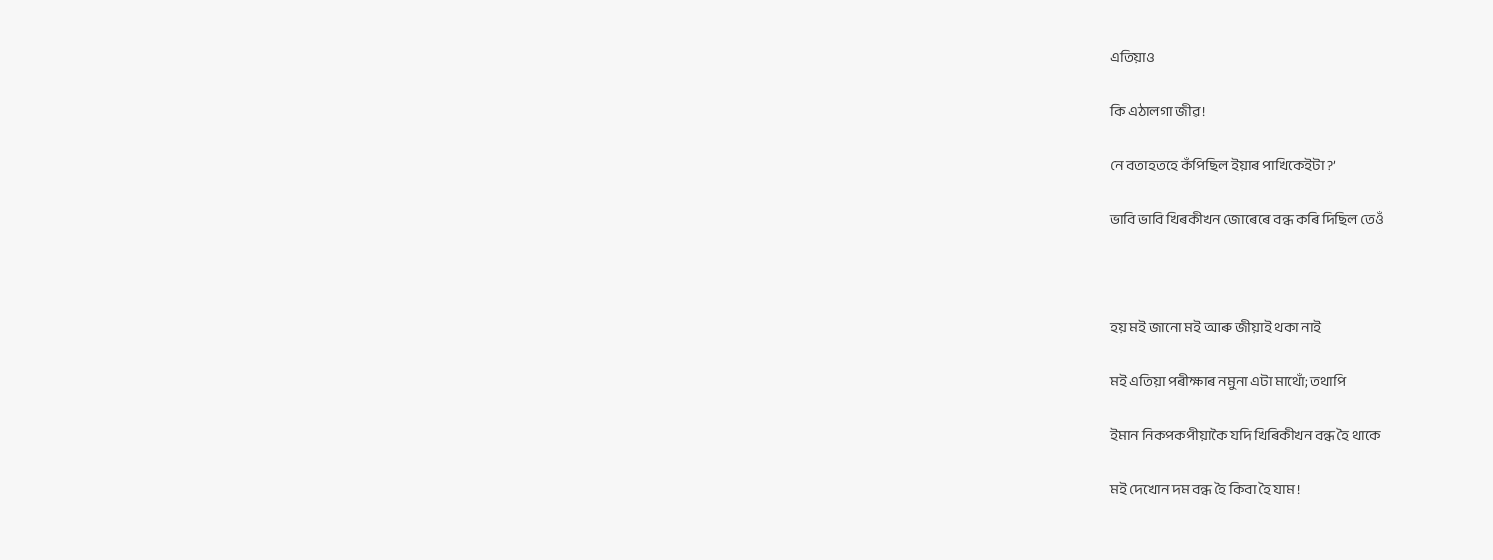এতিয়াও

কি এঠালগা জীৱ !

নে বতাহতহে কঁপিছিল ইয়াৰ পাখিকেইটা ?’

ভাবি ভাবি খিৰকীখন জোৰেৰে বন্ধ কৰি দিছিল তেওঁ



হয় মই জানো মই আৰু জীয়াই থকা নাই

মই এতিয়া পৰীক্ষাৰ নমুনা এটা মাথোঁ; তথাপি

ইমান নিকপকপীয়াকৈ যদি খিৰিকীখন বন্ধ হৈ থাকে

মই দেখোন দম বন্ধ হৈ কিবা হৈ যাম !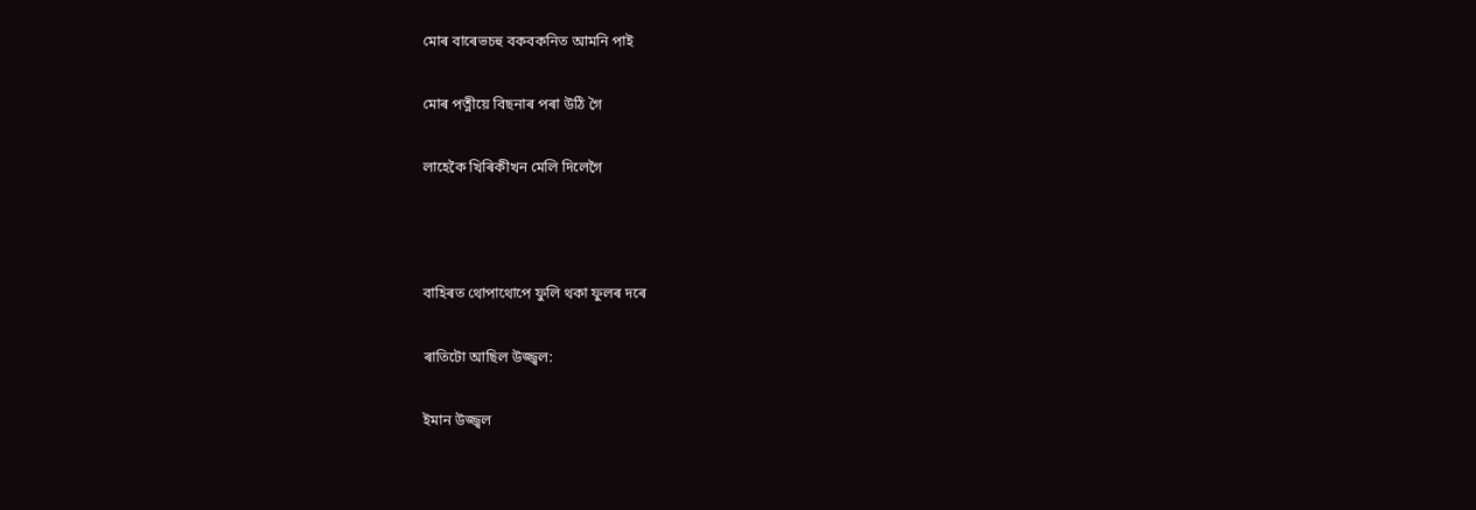মোৰ বাৰেভচহু বকবকনিত আমনি পাই

মোৰ পত্নীয়ে বিছনাৰ পৰা উঠি গৈ

লাহেকৈ খিৰিকীখন মেলি দিলেগৈ



বাহিৰত থোপাথোপে ফুলি থকা ফুলৰ দৰে

ৰাতিটো আছিল উজ্জ্বল:

ইমান উজ্জ্বল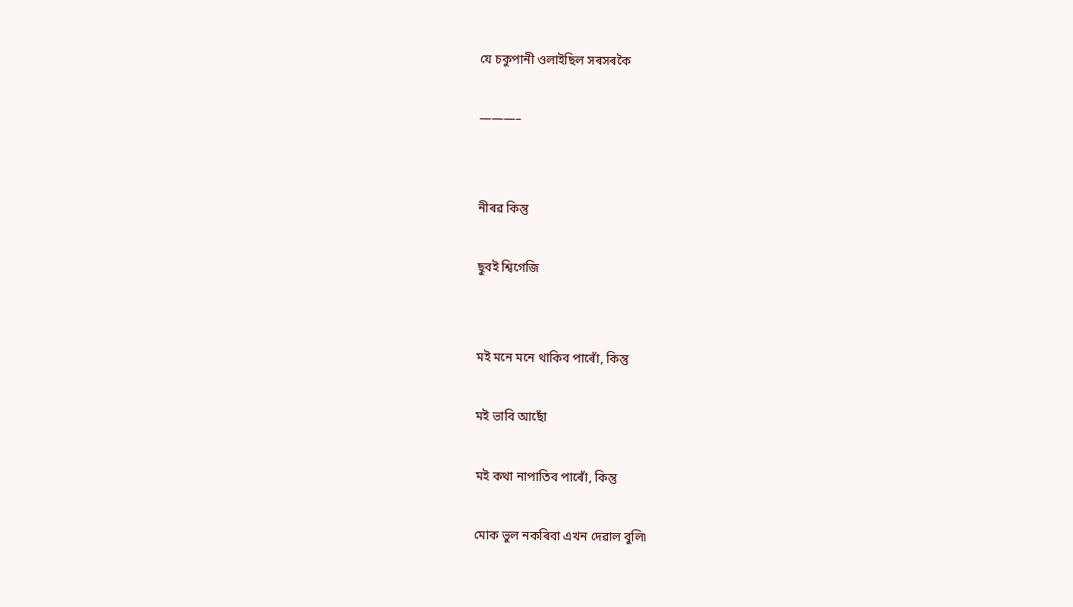যে চকুপানী ওলাইছিল সৰসৰকৈ

———–


নীৰৱ কিন্তু

ছুবই শ্বিগেজি


মই মনে মনে থাকিব পাৰোঁ, কিন্তু

মই ভাবি আছোঁ

মই কথা নাপাতিব পাৰোঁ, কিন্তু

মোক ভুল নকৰিবা এখন দেৱাল বুলি৷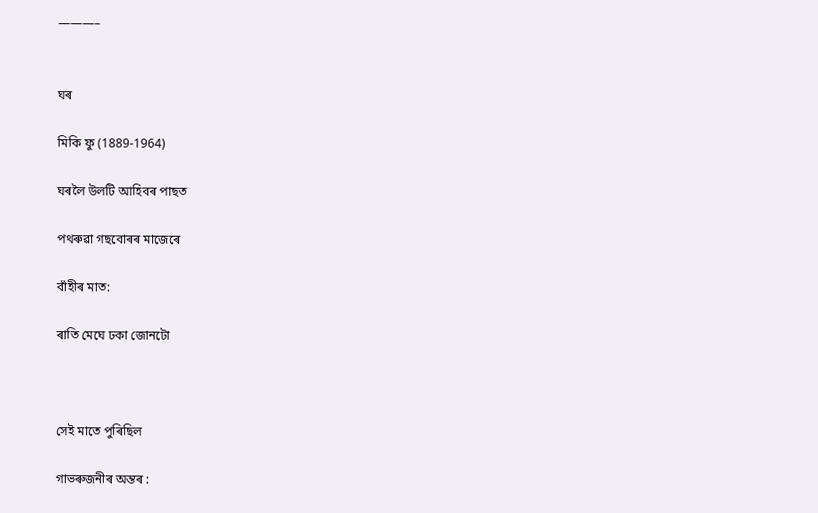———–


ঘৰ

মিকি ফু (1889-1964)

ঘৰলৈ উলটি আহিবৰ পাছত

পথৰুৱা গছবোৰৰ মাজেৰে

বাঁহীৰ মাত:

ৰাতি মেঘে ঢকা জোনটো



সেই মাতে পুৰিছিল

গাভৰুজনীৰ অন্তৰ :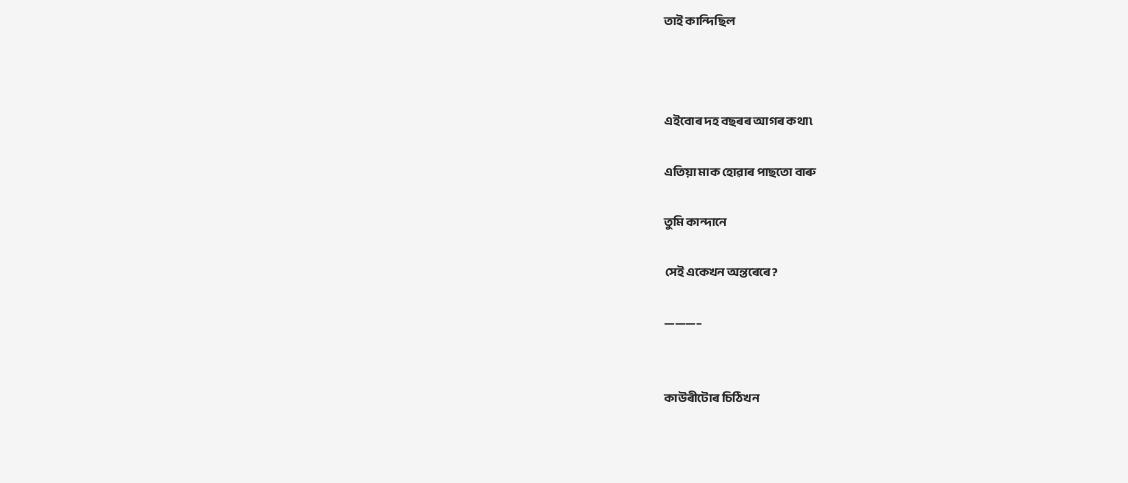তাই কান্দিছিল



এইবোৰ দহ বছৰৰ আগৰ কথা৷

এতিয়া মাক হোৱাৰ পাছতো বাৰু

তুমি কান্দানে

সেই একেখন অন্তৰেৰে?

———–


কাউৰীটোৰ চিঠিখন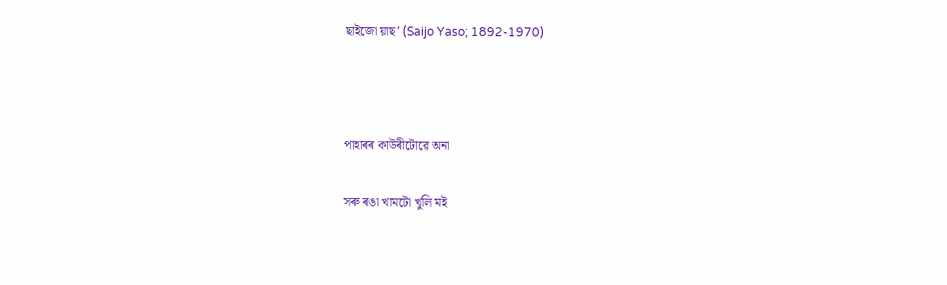ছাইজো য়াছ’ (Saijo Yaso; 1892-1970)



পাহাৰৰ কাউৰীটোৱে অনা

সৰু ৰঙা খামটো খুলি মই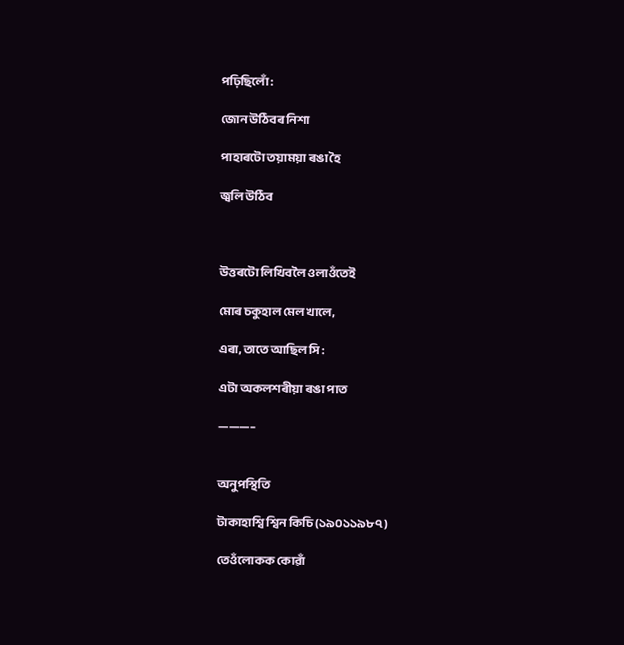পঢ়িছিলোঁ :

জোন উঠিবৰ নিশা

পাহাৰটো তয়াময়া ৰঙা হৈ

জ্বলি উঠিব



উত্তৰটো লিখিবলৈ ওলাওঁতেই

মোৰ চকুহাল মেল খালে,

এৰা, তাতে আছিল সি :

এটা অকলশৰীয়া ৰঙা পাত

———–


অনুপস্থিতি

টাকাহাশ্বি শ্বিন কিচি (১৯০১১৯৮৭)

তেওঁলোকক কোৱাঁ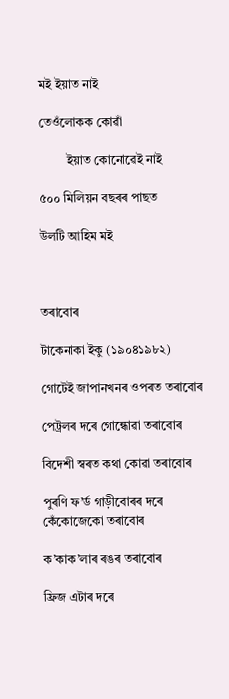মই ইয়াত নাই

তেওঁলোকক কোৱাঁ

         ইয়াত কোনোৱেই নাই

৫০০ মিলিয়ন বছৰৰ পাছত

উলটি আহিম মই



তৰাবোৰ

টাকেনাকা ইকু (১৯০৪১৯৮২)

গোটেই জাপানখনৰ ওপৰত তৰাবোৰ

পেট্ৰলৰ দৰে গোন্ধোৱা তৰাবোৰ

বিদেশী স্বৰত কথা কোৱা তৰাবোৰ

পুৰণি ফ’ৰ্ড গাড়ীবোৰৰ দৰে কেঁকোজেকো তৰাবোৰ

ক’কাক’লাৰ ৰঙৰ তৰাবোৰ

ফ্ৰিজ এটাৰ দৰে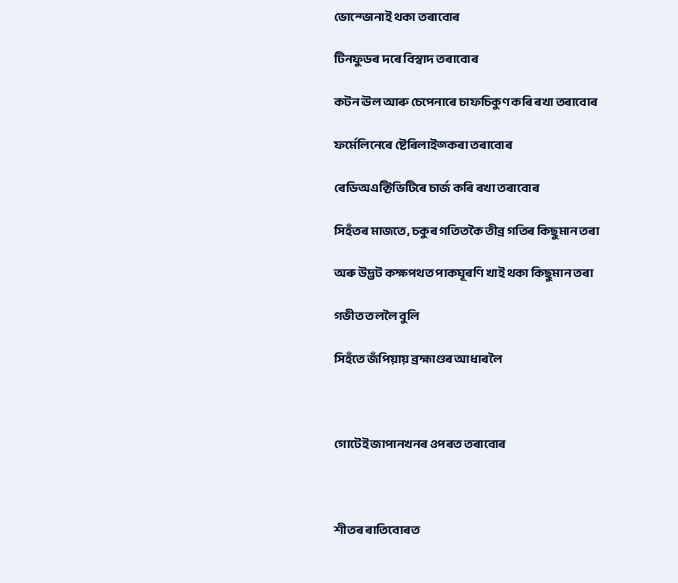ভোন্ভোনাই থকা তৰাবোৰ

টিনফুডৰ দৰে বিস্বাদ তৰাবোৰ

কটন ঊল আৰু চেপেনাৰে চাফচিকুণ কৰি ৰখা তৰাবোৰ

ফৰ্মেলিনেৰে ষ্টেৰিলাইজ্কৰা তৰাবোৰ

ৰেডিঅএক্টিভিটিৰে চাৰ্জ কৰি ৰখা তৰাবোৰ

সিহঁতৰ মাজতে, চকুৰ গতিতকৈ তীব্ৰ গতিৰ কিছুমান তৰা

অৰু উদ্ভট কক্ষপথত পাকঘূৰণি খাই থকা কিছুমান তৰা

গভীত তললৈ বুলি

সিহঁতে জঁপিয়ায় ব্ৰহ্মাণ্ডৰ আধাৰলৈ



গোটেই জাপানখনৰ ওপৰত তৰাবোৰ



শীতৰ ৰাতিবোৰত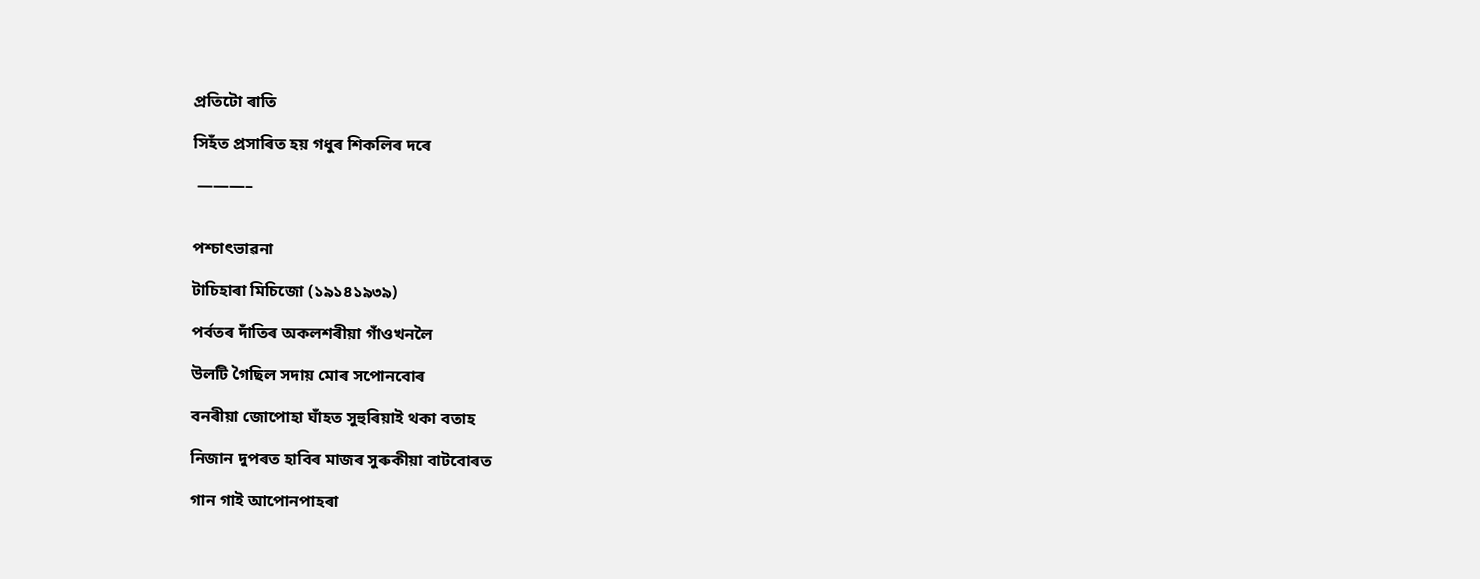প্ৰতিটো ৰাতি

সিহঁত প্ৰসাৰিত হয় গধুৰ শিকলিৰ দৰে

 ———–


পশ্চাৎভাৱনা

টাচিহাৰা মিচিজো (১৯১৪১৯৩৯)

পৰ্বতৰ দাঁতিৰ অকলশৰীয়া গাঁওখনলৈ

উলটি গৈছিল সদায় মোৰ সপোনবোৰ

বনৰীয়া জোপোহা ঘাঁহত সুহুৰিয়াই থকা বতাহ

নিজান দুপৰত হাবিৰ মাজৰ সুৰুকীয়া বাটবোৰত

গান গাই আপোনপাহৰা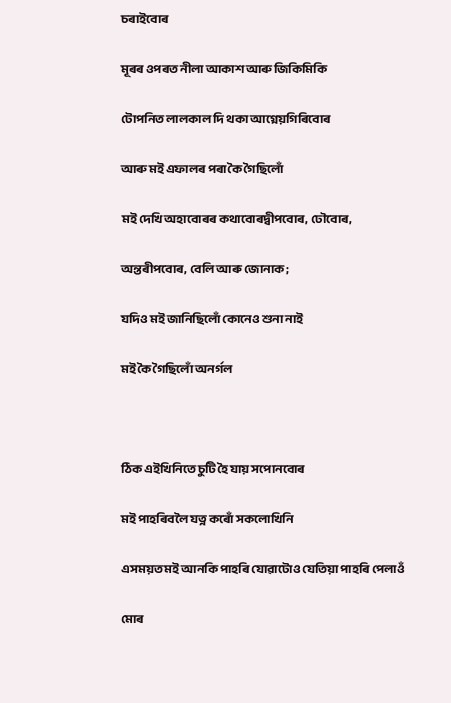চৰাইবোৰ

মূৰৰ ওপৰত নীলা আকাশ আৰু জিকিমিকি

টোপনিত লালকাল দি থকা আগ্নেয়গিৰিবোৰ

আৰু মই এফালৰ পৰা কৈ গৈছিলোঁ

মই দেখি অহাবোৰৰ কথাবোৰদ্বীপবোৰ, ঢৌবোৰ,

অন্তৰীপবোৰ, বেলি আৰু জোনাক;

যদিও মই জানিছিলোঁ কোনেও শুনা নাই

মই কৈ গৈছিলোঁ অনৰ্গল



ঠিক এইখিনিতে চুটি হৈ যায় সপোনবোৰ

মই পাহৰিবলৈ যত্ন কৰোঁ সকলোখিনি

এসময়ত মই আনকি পাহৰি যোৱাটোও যেতিয়া পাহৰি পেলাওঁ

মোৰ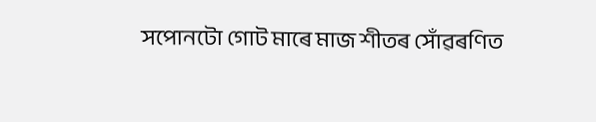সপোনটো গোট মাৰে মাজ শীতৰ সোঁৱৰণিত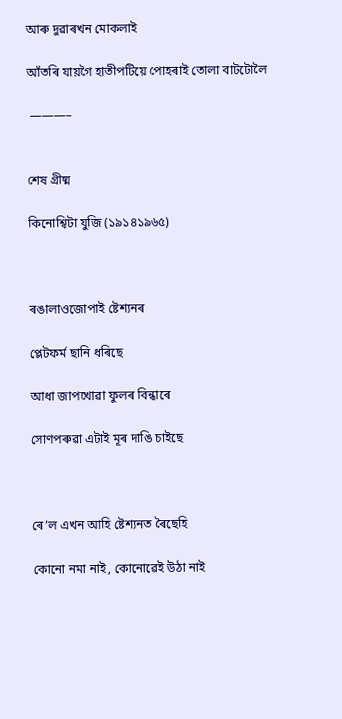আৰু দুৱাৰখন মোকলাই

আঁতৰি যায়গৈ হাতীপটিয়ে পোহৰাই তোলা বাটটোলৈ

 ———–


শেষ গ্ৰীষ্ম

কিনোশ্বিটা যুজি (১৯১৪১৯৬৫)



ৰঙালাওজোপাই ষ্টেশ্যনৰ

প্লেটফৰ্ম ছানি ধৰিছে

আধা জাপখোৱা ফুলৰ বিন্ধাৰে

সোণপৰুৱা এটাই মূৰ দাঙি চাইছে



ৰে’ল এখন আহি ষ্টেশ্যনত ৰৈছেহি

কোনো নমা নাই, কোনোৱেই উঠা নাই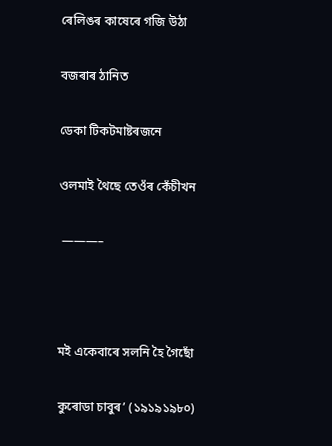ৰেলিঙৰ কাষেৰে গজি উঠা

বজৰাৰ ঠানিত

ডেকা টিকটমাষ্টৰজনে

ওলমাই থৈছে তেওঁৰ কেঁচীখন

 ———–



মই একেবাৰে সলনি হৈ গৈছোঁ

কুৰোডা চাবুৰ’ (১৯১৯১৯৮০)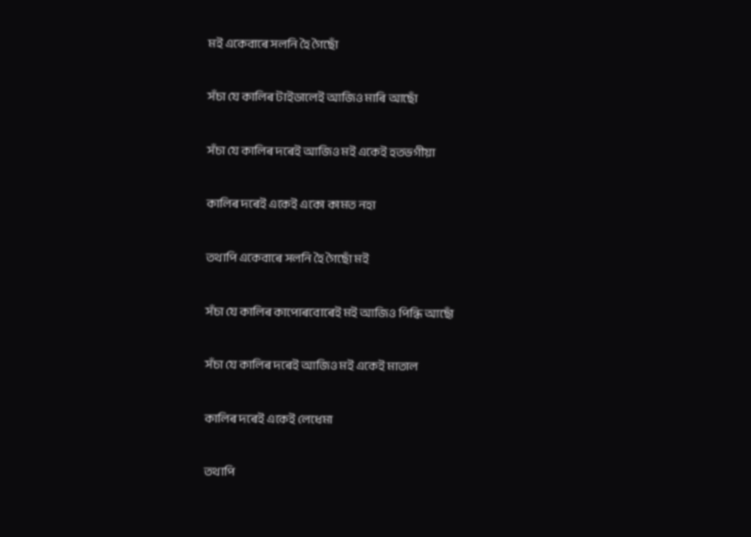মই একেবাৰে সলনি হৈ গৈছোঁ

সঁচা যে কালিৰ টাইডালেই আজিও মাৰি আছোঁ

সঁচা যে কালিৰ দৰেই আজিও মই একেই হতভগীয়া

কালিৰ দৰেই একেই একো কামত নহা

তথাপি একেবাৰে সলনি হৈ গৈছোঁ মই

সঁচা যে কালিৰ কাপোৰবোৰেই মই আজিও পিন্ধি আছোঁ

সঁচা যে কালিৰ দৰেই আজিও মই একেই মাতাল

কালিৰ দৰেই একেই লেধেমা

তথাপি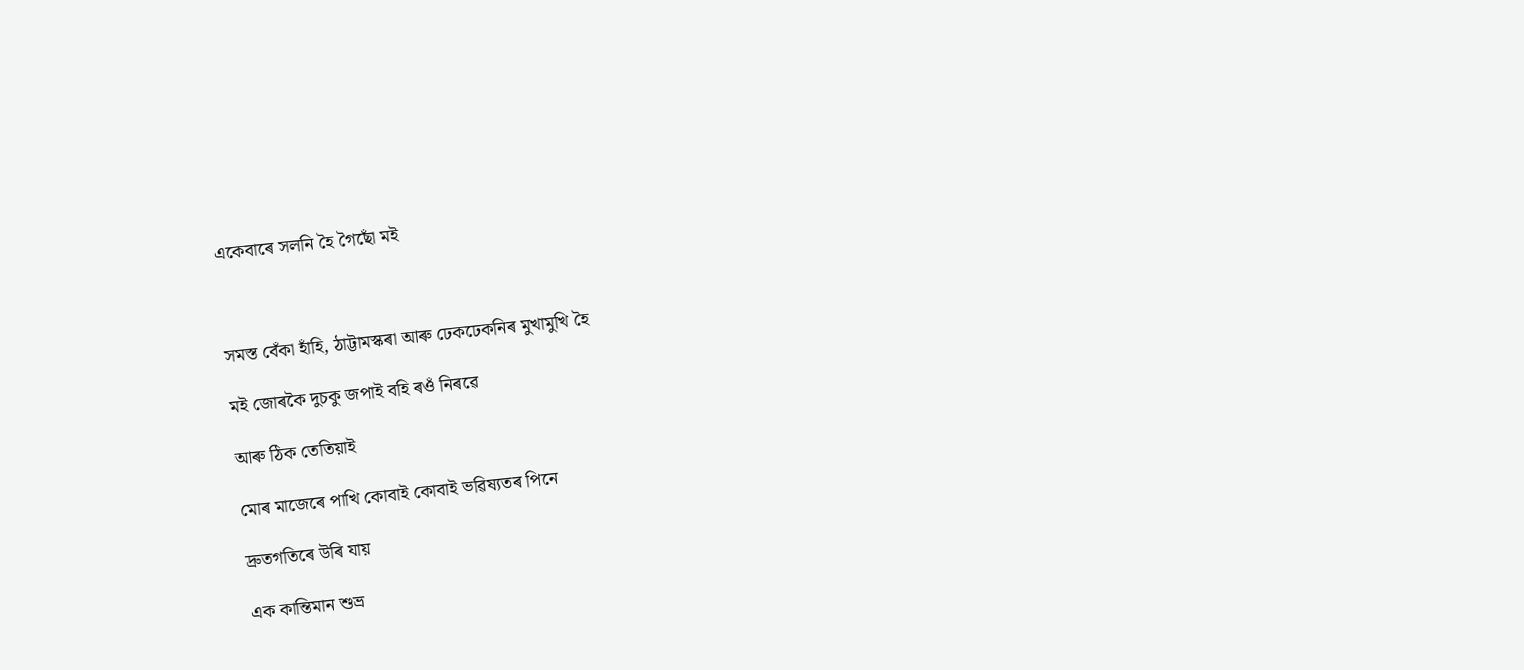একেবাৰে সলনি হৈ গৈছোঁ মই



সমস্ত বেঁকা হাঁহি, ঠাট্টামস্কৰা আৰু ঢেকঢেকনিৰ মুখামুখি হৈ

মই জোৰকৈ দুচকু জপাই বহি ৰওঁ নিৰৱে

আৰু ঠিক তেতিয়াই

মোৰ মাজেৰে পাখি কোবাই কোবাই ভৱিষ্যতৰ পিনে

দ্ৰুতগতিৰে উৰি যায়

এক কান্তিমান শুভ্ৰ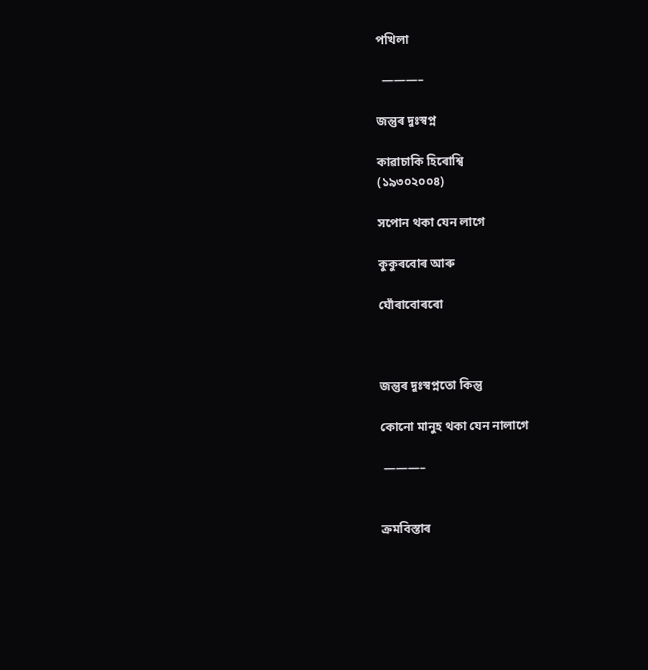পখিলা

  ———–

জন্তুৰ দুঃস্বপ্ন

কাৱাচাকি হিৰোশ্বি
(১৯৩০২০০৪)

সপোন থকা যেন লাগে

কুকুৰবোৰ আৰু

ঘোঁৰাবোৰৰো



জন্তুৰ দুঃস্বপ্নতো কিন্তু

কোনো মানুহ থকা যেন নালাগে

 ———–


ক্ৰমবিস্তাৰ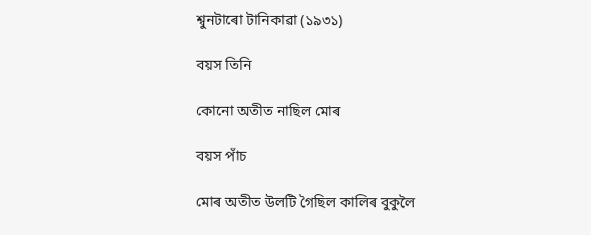শ্বুনটাৰো টানিকাৱা (১৯৩১)

বয়স তিনি

কোনো অতীত নাছিল মোৰ

বয়স পাঁচ

মোৰ অতীত উলটি গৈছিল কালিৰ বুকুলৈ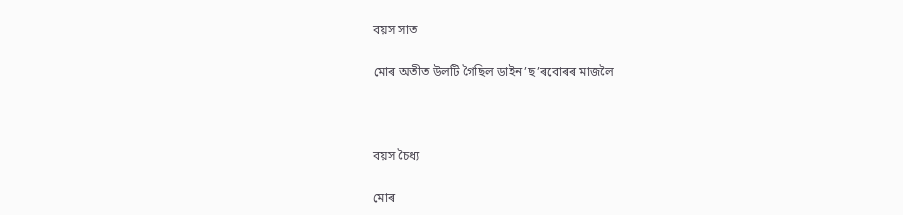বয়স সাত

মোৰ অতীত উলটি গৈছিল ডাইন’ছ’ৰবোৰৰ মাজলৈ



বয়স চৈধ্য

মোৰ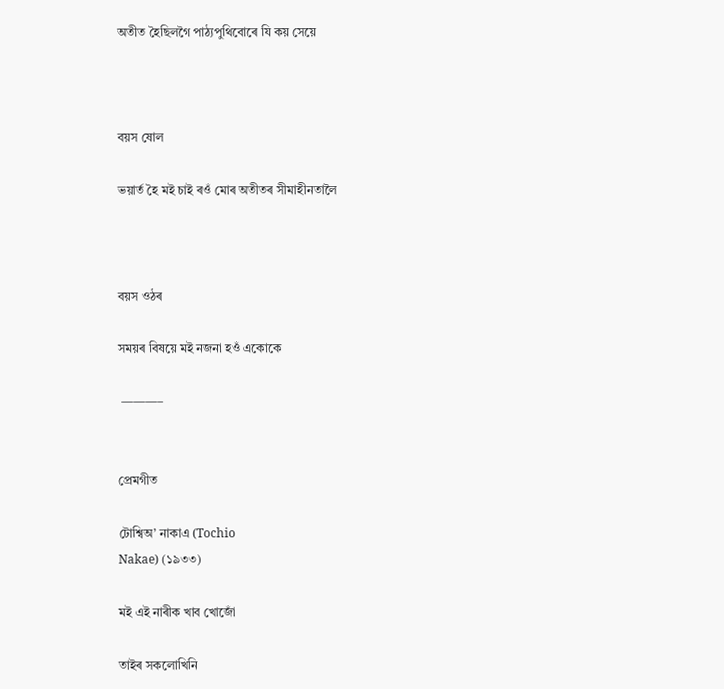অতীত হৈছিলগৈ পাঠ্যপুথিবোৰে যি কয় সেয়ে



বয়স ষোল

ভয়াৰ্ত হৈ মই চাই ৰওঁ মোৰ অতীতৰ সীমাহীনতালৈ



বয়স ওঠৰ

সময়ৰ বিষয়ে মই নজনা হওঁ একোকে

 ———–


প্ৰেমগীত

টোশ্বিঅ’ নাকাএ (Tochio
Nakae) (১৯৩৩)

মই এই নাৰীক খাব খোজোঁ

তাইৰ সকলোখিনি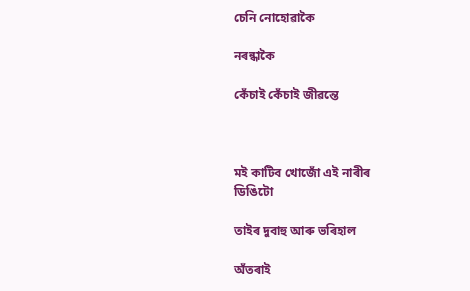চেনি নোহোৱাকৈ

নৰন্ধাকৈ

কেঁচাই কেঁচাই জীৱন্তে



মই কাটিব খোজোঁ এই নাৰীৰ
ডিঙিটো

তাইৰ দুবাহু আৰু ভৰিহাল

অঁতৰাই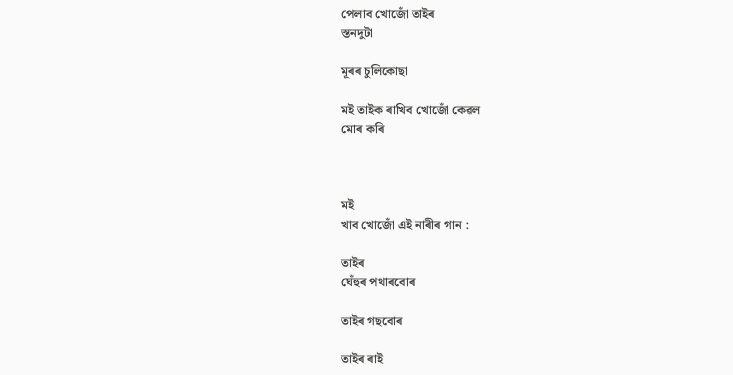পেলাব খোজোঁ তাইৰ
স্তনদুটা

মূৰৰ চুলিকোছা

মই তাইক ৰাখিব খোজোঁ কেৱল
মোৰ কৰি



মই
খাব খোজোঁ এই নাৰীৰ গান :

তাইৰ
ঘেঁহুৰ পথাৰবোৰ

তাইৰ গছবোৰ

তাইৰ ৰাই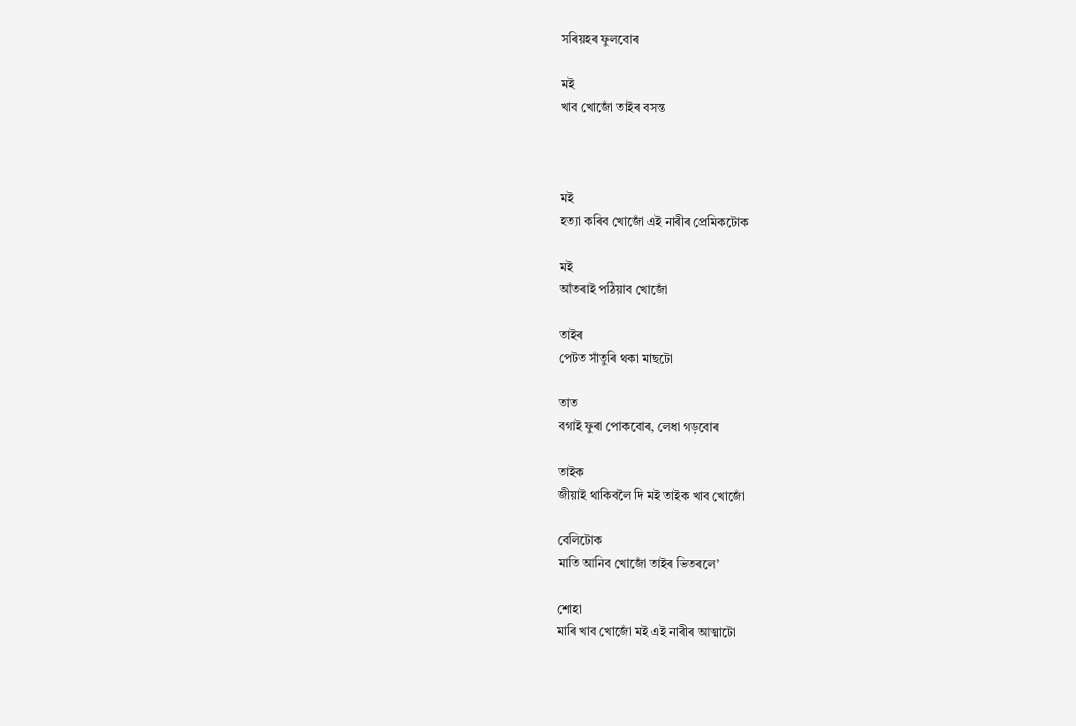সৰিয়হৰ ফুলবোৰ

মই
খাব খোজোঁ তাইৰ বসন্ত



মই
হত্যা কৰিব খোজোঁ এই নাৰীৰ প্ৰেমিকটোক

মই
আঁতৰাই পঠিয়াব খোজোঁ

তাইৰ
পেটত সাঁতুৰি থকা মাছটো

তাত
বগাই ফুৰা পোকবোৰ, লেধা গড়বোৰ

তাইক
জীয়াই থাকিবলৈ দি মই তাইক খাব খোজোঁ

বেলিটোক
মাতি আনিব খোজোঁ তাইৰ ভিতৰলে’

শোহা
মাৰি খাব খোজোঁ মই এই নাৰীৰ আত্মাটো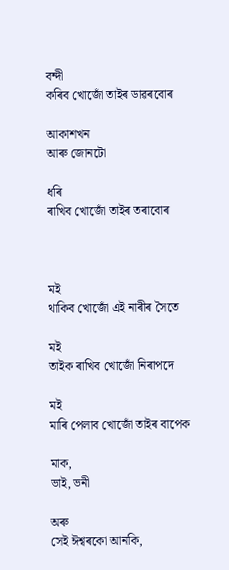বন্দী
কৰিব খোজোঁ তাইৰ ডাৱৰবোৰ

আকাশখন
আৰু জোনটো

ধৰি
ৰাখিব খোজোঁ তাইৰ তৰাবোৰ



মই
থাকিব খোজোঁ এই নাৰীৰ সৈতে

মই
তাইক ৰাখিব খোজোঁ নিৰাপদে

মই
মাৰি পেলাব খোজোঁ তাইৰ বাপেক

মাক,
ভাই, ভনী

অৰু
সেই ঈশ্বৰকো আনকি,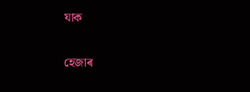যাক

হেজাৰ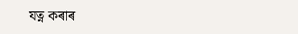যত্ন কৰাৰ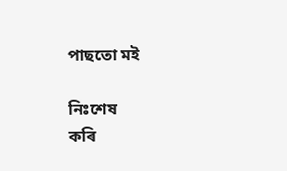পাছতো মই

নিঃশেষ
কৰি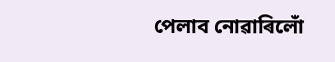পেলাব নোৱাৰিলোঁ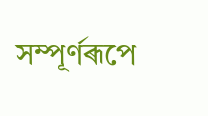সম্পূৰ্ণৰূপে